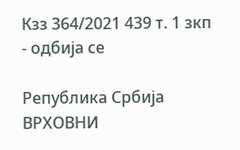Кзз 364/2021 439 т. 1 зкп - одбија се

Република Србија
ВРХОВНИ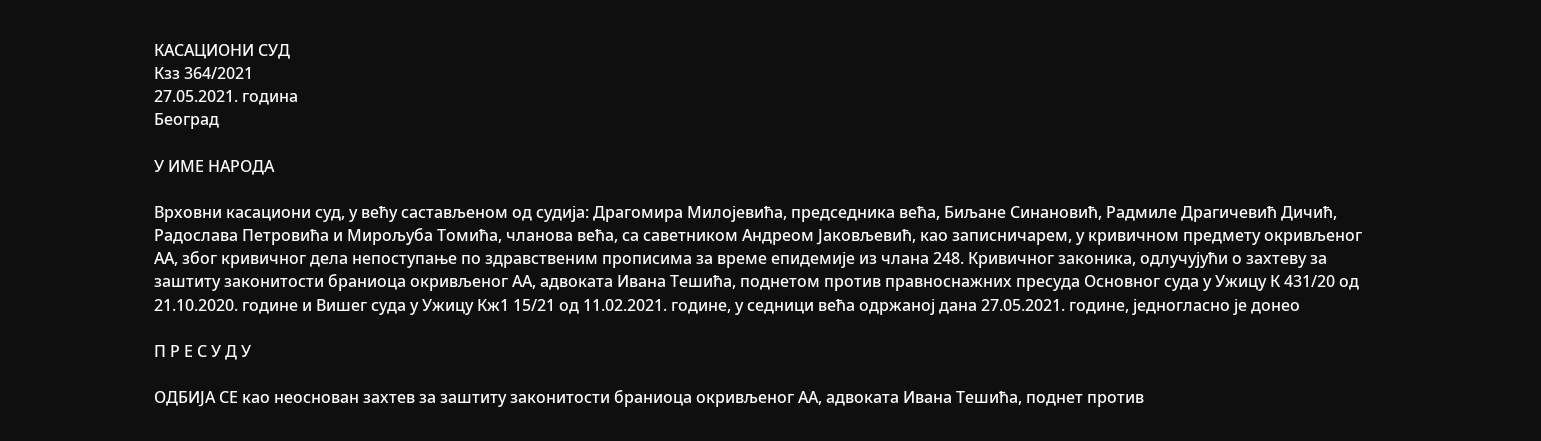КАСАЦИОНИ СУД
Кзз 364/2021
27.05.2021. година
Београд

У ИМЕ НАРОДА

Врховни касациони суд, у већу састављеном од судија: Драгомира Милојевића, председника већа, Биљане Синановић, Радмиле Драгичевић Дичић, Радослава Петровића и Мирољуба Томића, чланова већа, са саветником Андреом Јаковљевић, као записничарем, у кривичном предмету окривљеног АА, због кривичног дела непоступање по здравственим прописима за време епидемије из члана 248. Кривичног законика, одлучујући о захтеву за заштиту законитости браниоца окривљеног АА, адвоката Ивана Тешића, поднетом против правноснажних пресуда Основног суда у Ужицу К 431/20 од 21.10.2020. године и Вишег суда у Ужицу Кж1 15/21 од 11.02.2021. године, у седници већа одржаној дана 27.05.2021. године, једногласно је донео

П Р Е С У Д У

ОДБИЈА СЕ као неоснован захтев за заштиту законитости браниоца окривљеног АА, адвоката Ивана Тешића, поднет против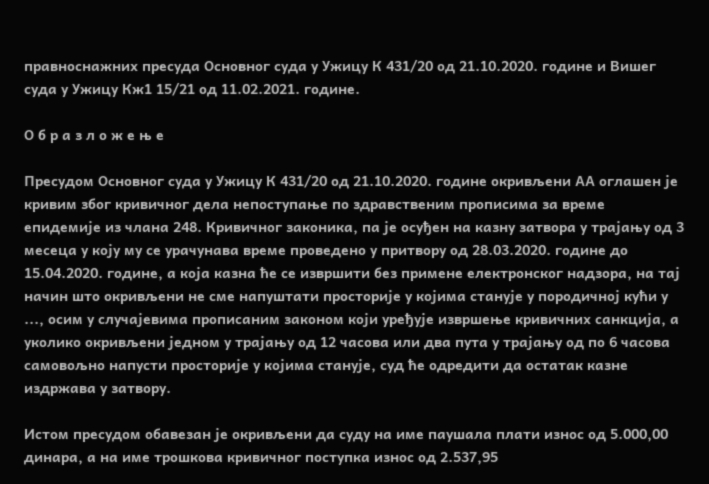правноснажних пресуда Основног суда у Ужицу К 431/20 од 21.10.2020. године и Вишег суда у Ужицу Кж1 15/21 од 11.02.2021. године.

О б р а з л о ж е њ е

Пресудом Основног суда у Ужицу К 431/20 од 21.10.2020. године окривљени АА оглашен је кривим због кривичног дела непоступање по здравственим прописима за време епидемије из члана 248. Кривичног законика, па је осуђен на казну затвора у трајању од 3 месеца у коју му се урачунава време проведено у притвору од 28.03.2020. године до 15.04.2020. године, а која казна ће се извршити без примене електронског надзора, на тај начин што окривљени не сме напуштати просторије у којима станује у породичној кући у ..., осим у случајевима прописаним законом који уређује извршење кривичних санкција, а уколико окривљени једном у трајању од 12 часова или два пута у трајању од по 6 часова самовољно напусти просторије у којима станује, суд ће одредити да остатак казне издржава у затвору.

Истом пресудом обавезан је окривљени да суду на име паушала плати износ од 5.000,00 динара, а на име трошкова кривичног поступка износ од 2.537,95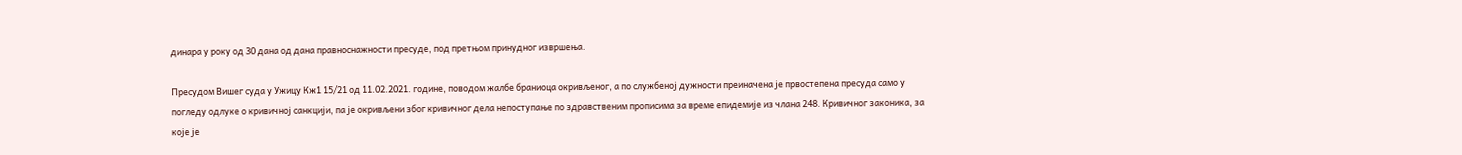динара у року од 30 дана од дана правноснажности пресуде, под претњом принудног извршења.

Пресудом Вишег суда у Ужицу Кж1 15/21 од 11.02.2021. године, поводом жалбе браниоца окривљеног, а по службеној дужности преиначена је првостепена пресуда само у погледу одлуке о кривичној санкцији, па је окривљени због кривичног дела непоступање по здравственим прописима за време епидемије из члана 248. Кривичног законика, за које је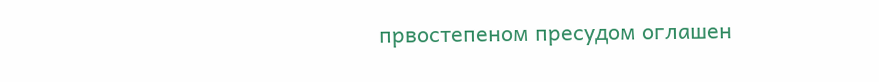првостепеном пресудом оглашен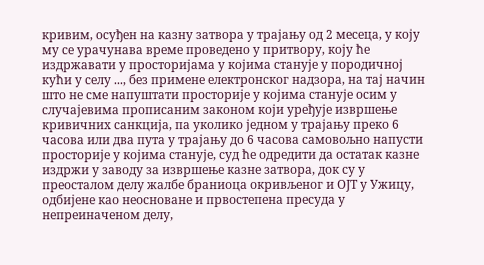кривим, осуђен на казну затвора у трајању од 2 месеца, у коју му се урачунава време проведено у притвору, коју ће издржавати у просторијама у којима станује у породичној кући у селу ..., без примене електронског надзора, на тај начин што не сме напуштати просторије у којима станује осим у случајевима прописаним законом који уређује извршење кривичних санкција, па уколико једном у трајању преко 6 часова или два пута у трајању до 6 часова самовољно напусти просторије у којима станује, суд ће одредити да остатак казне издржи у заводу за извршење казне затвора, док су у преосталом делу жалбе браниоца окривљеног и ОЈТ у Ужицу, одбијене као неосноване и првостепена пресуда у непреиначеном делу,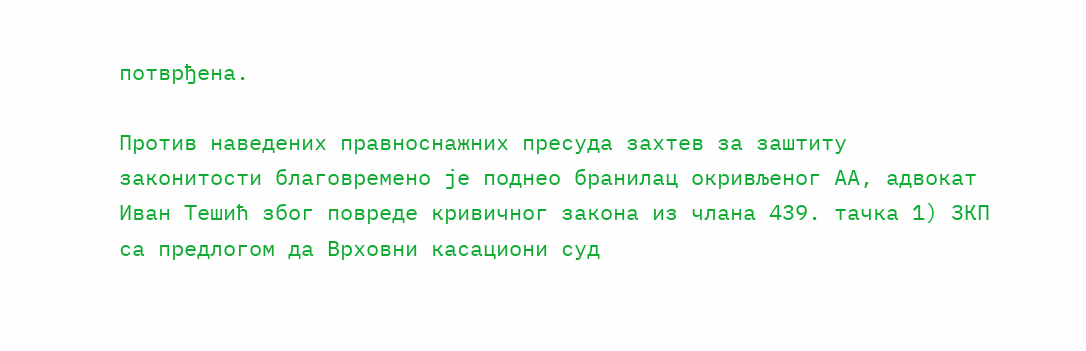потврђена.

Против наведених правноснажних пресуда захтев за заштиту законитости благовремено је поднео бранилац окривљеног АА, адвокат Иван Тешић због повреде кривичног закона из члана 439. тачка 1) ЗКП са предлогом да Врховни касациони суд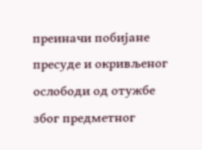преиначи побијане пресуде и окривљеног ослободи од отужбе због предметног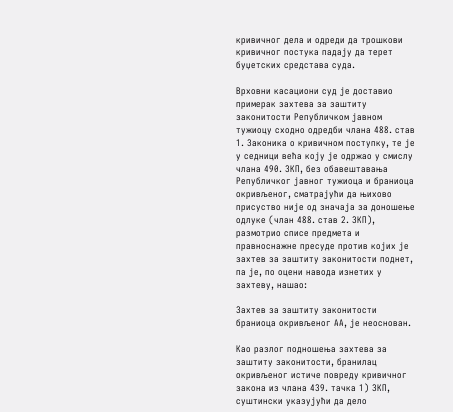кривичног дела и одреди да трошкови кривичног постука падају да терет буџетских средстава суда.

Врховни касациони суд је доставио примерак захтева за заштиту законитости Републичком јавном тужиоцу сходно одредби члана 488. став 1. Законика о кривичном поступку, те је у седници већа коју је одржао у смислу члана 490. ЗКП, без обавештавања Републичког јавног тужиоца и браниоца окривљеног, сматрајући да њихово присуство није од значаја за доношење одлуке (члан 488. став 2. ЗКП), размотрио списе предмета и правноснажне пресуде против којих је захтев за заштиту законитости поднет, па је, по оцени навода изнетих у захтеву, нашао:

Захтев за заштиту законитости браниоца окривљеног АА, је неоснован.

Као разлог подношења захтева за заштиту законитости, бранилац окривљеног истиче повреду кривичног закона из члана 439. тачка 1) ЗКП, суштински указујући да дело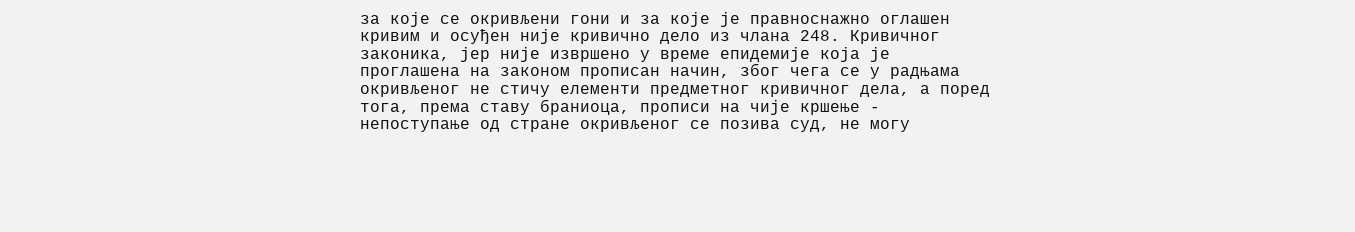за које се окривљени гони и за које је правноснажно оглашен кривим и осуђен није кривично дело из члана 248. Кривичног законика, јер није извршено у време епидемије која је проглашена на законом прописан начин, због чега се у радњама окривљеног не стичу елементи предметног кривичног дела, а поред тога, према ставу браниоца, прописи на чије кршење - непоступање од стране окривљеног се позива суд, не могу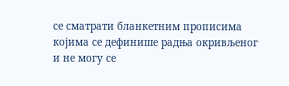се сматрати бланкетним прописима којима се дефинише радња окривљеног и не могу се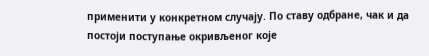применити у конкретном случају. По ставу одбране, чак и да постоји поступање окривљеног које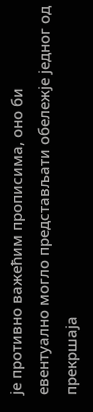је противно важећим прописима, оно би евентуално могло представљати обележје једног од прекршаја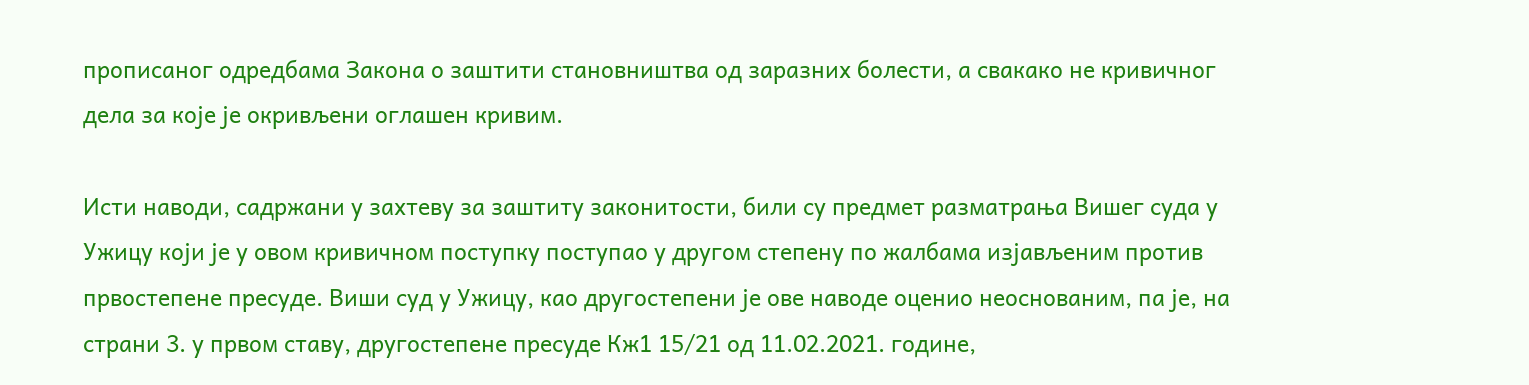прописаног одредбама Закона о заштити становништва од заразних болести, а свакако не кривичног дела за које је окривљени оглашен кривим.

Исти наводи, садржани у захтеву за заштиту законитости, били су предмет разматрања Вишег суда у Ужицу који је у овом кривичном поступку поступао у другом степену по жалбама изјављеним против првостепене пресуде. Виши суд у Ужицу, као другостепени је ове наводе оценио неоснованим, па је, на страни 3. у првом ставу, другостепене пресуде Кж1 15/21 од 11.02.2021. године,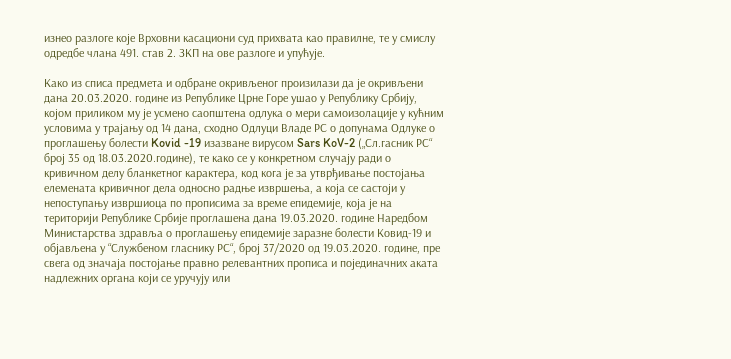изнео разлоге које Врховни касациони суд прихвата као правилне, те у смислу одредбе члана 491. став 2. ЗКП на ове разлоге и упућује.

Како из списа предмета и одбране окривљеног произилази да је окривљени дана 20.03.2020. године из Републике Црне Горе ушао у Републику Србију, којом приликом му је усмено саопштена одлука о мери самоизолације у кућним условима у трајању од 14 дана, сходно Одлуци Владе РС о допунама Одлуке о проглашењу болести Kovid -19 изазване вирусом Sars KoV-2 („Сл.гасник РС“ број 35 од 18.03.2020.године), те како се у конкретном случају ради о кривичном делу бланкетног карактера, код кога је за утврђивање постојања елемената кривичног дела односно радње извршења, а која се састоји у непоступању извршиоца по прописима за време епидемије, која је на територији Републике Србије проглашена дана 19.03.2020. године Наредбом Министарства здравља о проглашењу епидемије заразне болести Ковид-19 и објављена у “Службеном гласнику РС“, број 37/2020 од 19.03.2020. године, пре свега од значаја постојање правно релевантних прописа и појединачних аката надлежних органа који се уручују или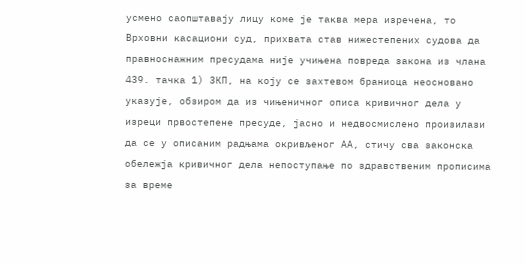усмено саопштавају лицу коме је таква мера изречена, то Врховни касациони суд, прихвата став нижестепених судова да правноснажним пресудама није учињена повреда закона из члана 439. тачка 1) ЗКП, на коју се захтевом браниоца неосновано указује, обзиром да из чињеничног описа кривичног дела у изреци првостепене пресуде, јасно и недвосмислено произилази да се у описаним радњама окривљеног АА, стичу сва законска обележја кривичног дела непоступање по здравственим прописима за време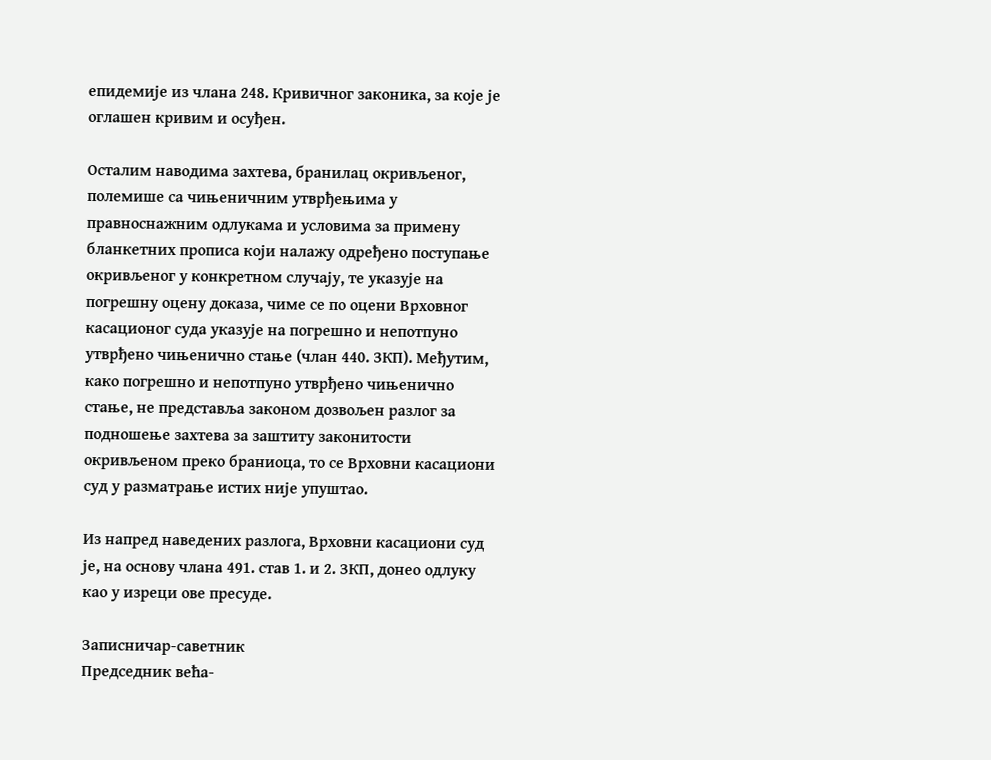епидемије из члана 248. Кривичног законика, за које је оглашен кривим и осуђен.

Осталим наводима захтева, бранилац окривљеног, полемише са чињеничним утврђењима у правноснажним одлукама и условима за примену бланкетних прописа који налажу одређено поступање окривљеног у конкретном случају, те указује на погрешну оцену доказа, чиме се по оцени Врховног касационог суда указује на погрешно и непотпуно утврђено чињенично стање (члан 440. ЗКП). Међутим, како погрешно и непотпуно утврђено чињенично стање, не представља законом дозвољен разлог за подношење захтева за заштиту законитости окривљеном преко браниоца, то се Врховни касациони суд у разматрање истих није упуштао.

Из напред наведених разлога, Врховни касациони суд је, на основу члана 491. став 1. и 2. ЗКП, донео одлуку као у изреци ове пресуде.

Записничар-саветник                                                                                                                                                                                                                                                                                                                                                                                            Председник већа-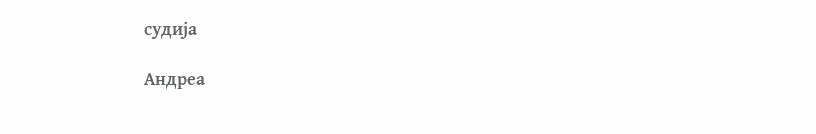судија

Андреа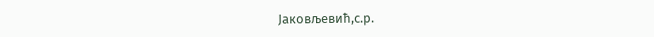Јаковљевић,с.р.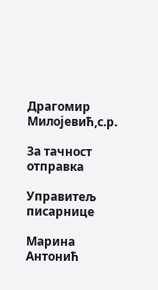Драгомир Милојевић,с.р.

За тачност отправка

Управитељ писарнице

Марина Антонић